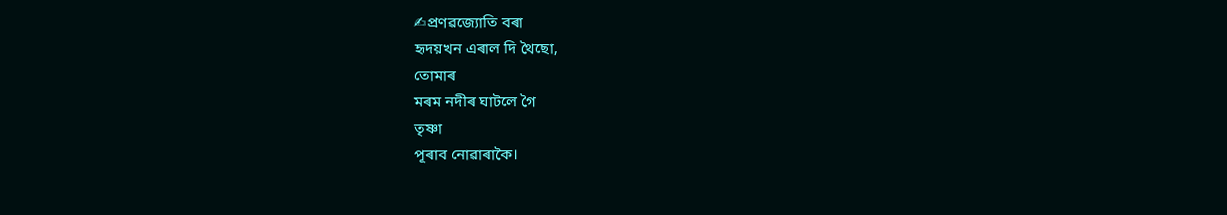✍প্ৰণৱজ্যোতি বৰা
হৃদয়খন এৰাল দি থৈছো,
তোমাৰ
মৰম নদীৰ ঘাটলে গৈ
তৃষ্ণা
পূৰাব নোৱাৰাকৈ।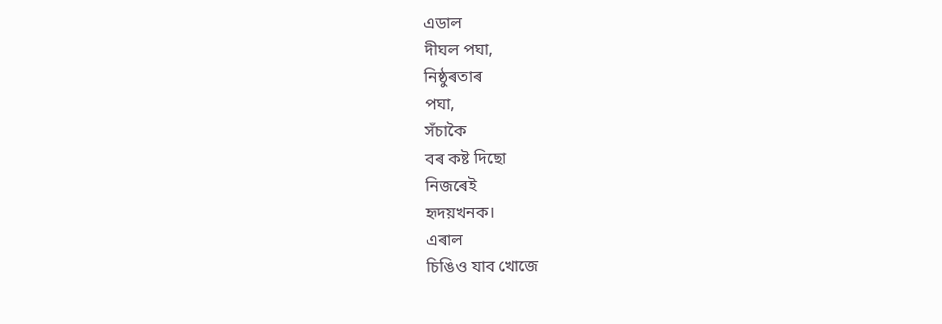এডাল
দীঘল পঘা,
নিষ্ঠুৰতাৰ
পঘা,
সঁচাকৈ
বৰ কষ্ট দিছো
নিজৰেই
হৃদয়খনক।
এৰাল
চিঙিও যাব খোজে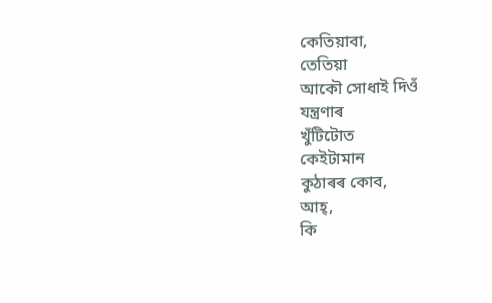কেতিয়াবা,
তেতিয়া
আকৌ সোধাই দিওঁ
যন্ত্রণাৰ
খুঁটিটোত
কেইটামান
কুঠাৰৰ কোব,
আহ্,
কি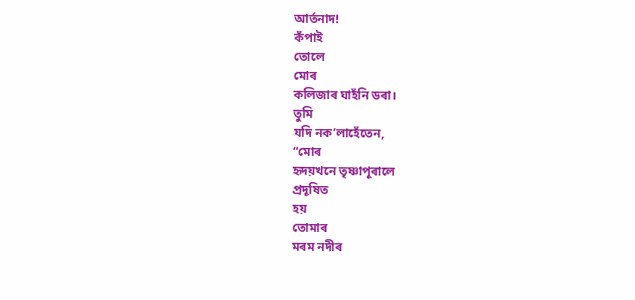আর্তনাদ!
কঁপাই
তোলে
মোৰ
কলিজাৰ ঘাহঁনি ডৰা।
তুমি
যদি নক’লাহেঁতেন,
“মোৰ
হৃদয়খনে তৃষ্ণাপূৰালে
প্রদূষিত
হয়
তোমাৰ
মৰম নদীৰ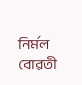নির্মল
বোৱতী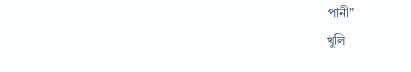পানী”
খুলি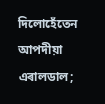দিলোহেঁতেন
আপদীয়া
এৰালডাল;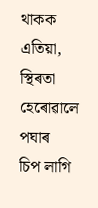থাকক
এতিয়া,
স্থিৰতা
হেৰোৱালে
পঘাৰ
চিপ লাগি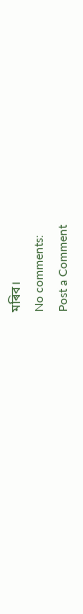মৰিব।
No comments:
Post a Comment